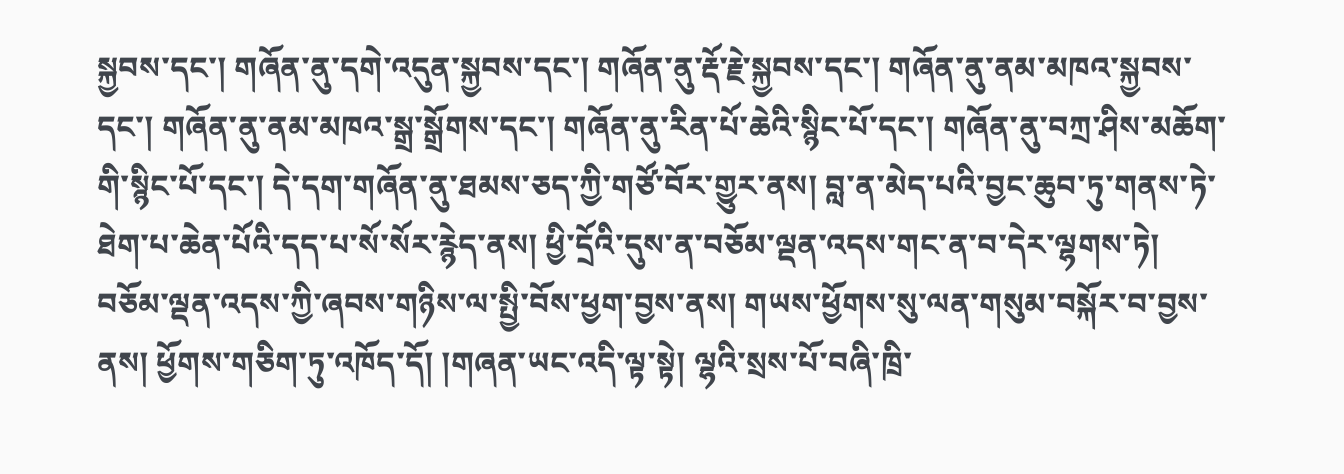སྐྱབས་དང་། གཞོན་ནུ་དགེ་འདུན་སྐྱབས་དང་། གཞོན་ནུ་རྡོ་རྗེ་སྐྱབས་དང་། གཞོན་ནུ་ནམ་མཁའ་སྐྱབས་དང་། གཞོན་ནུ་ནམ་མཁའ་སྒྲ་སྒྲོགས་དང་། གཞོན་ནུ་རིན་པོ་ཆེའི་སྙིང་པོ་དང་། གཞོན་ནུ་བཀྲ་ཤིས་མཆོག་གི་སྙིང་པོ་དང་། དེ་དག་གཞོན་ནུ་ཐམས་ཅད་ཀྱི་གཙོ་བོར་གྱུར་ནས། བླ་ན་མེད་པའི་བྱང་ཆུབ་ཏུ་གནས་ཏེ་ཐེག་པ་ཆེན་པོའི་དད་པ་སོ་སོར་རྙེད་ནས། ཕྱི་དྲོའི་དུས་ན་བཅོམ་ལྡན་འདས་གང་ན་བ་དེར་ལྷགས་ཏེ། བཅོམ་ལྡན་འདས་ཀྱི་ཞབས་གཉིས་ལ་སྤྱི་བོས་ཕྱག་བྱས་ནས། གཡས་ཕྱོགས་སུ་ལན་གསུམ་བསྐོར་བ་བྱས་ནས། ཕྱོགས་གཅིག་ཏུ་འཁོད་དོ། །གཞན་ཡང་འདི་ལྟ་སྟེ། ལྷའི་སྲས་པོ་བཞི་ཁྲི་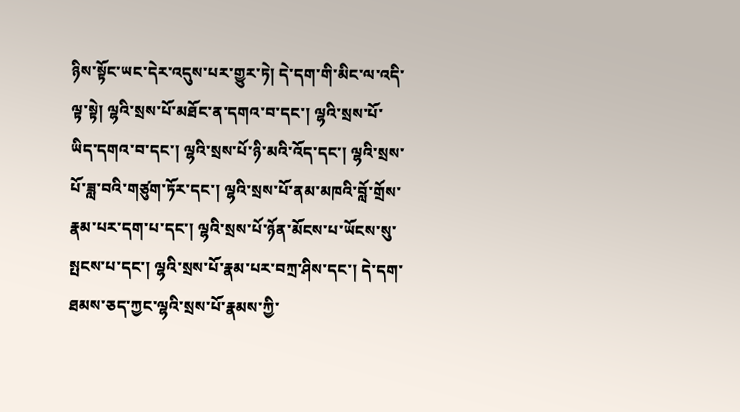ཉིས་སྟོང་ཡང་དེར་འདུས་པར་གྱུར་ཏེ། དེ་དག་གི་མིང་ལ་འདི་ལྟ་སྟེ། ལྷའི་སྲས་པོ་མཐོང་ན་དགའ་བ་དང་། ལྷའི་སྲས་པོ་ཡིད་དགའ་བ་དང་། ལྷའི་སྲས་པོ་ཉི་མའི་འོད་དང་། ལྷའི་སྲས་པོ་ཟླ་བའི་གཙུག་ཏོར་དང་། ལྷའི་སྲས་པོ་ནམ་མཁའི་བློ་གྲོས་རྣམ་པར་དག་པ་དང་། ལྷའི་སྲས་པོ་ཉོན་མོངས་པ་ཡོངས་སུ་སྤངས་པ་དང་། ལྷའི་སྲས་པོ་རྣམ་པར་བཀྲ་ཤིས་དང་། དེ་དག་ཐམས་ཅད་ཀྱང་ལྷའི་སྲས་པོ་རྣམས་ཀྱི་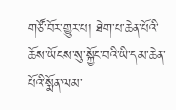གཙོ་བོར་གྱུར་པ། ཐེག་པ་ཆེན་པོའི་ཆོས་ཡོངས་སུ་སྐྱོང་བའི་ཡི་དམ་ཆེན་པོའི་སྨོན་ལམ་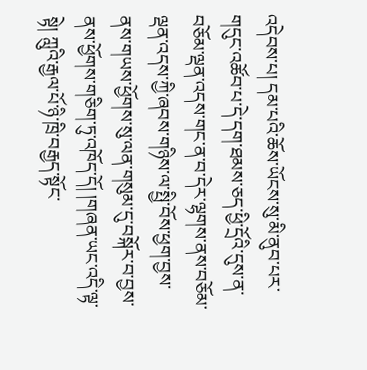འདེབས་པ། དམ་པའི་ཆོས་ཡོངས་སུ་མི་ནུབ་པར་གདུང་འཚོབ་པ་དེ་དག་ཐམས་ཅད་ཕྱི་དྲོའི་དུས་ན་བཅོམ་ལྡན་འདས་གང་ན་བ་དེར་ལྷགས་ནས་བཅོམ་ལྡན་འདས་ཀྱི་ཞབས་གཉིས་ལ་སྤྱི་བོས་ཕྱག་བྱས་ནས་གཡས་ཕྱོགས་སུ་ལན་གསུམ་དུ་བསྐོར་བ་བྱས་ནས་ཕྱོགས་གཅིག་ཏུ་འཁོད་དོ། །གཞན་ཡང་འདི་ལྟ་སྟེ། ཀླུའི་རྒྱལ་པོ་ཉི་ཁྲི་བརྒྱད་སྟོང་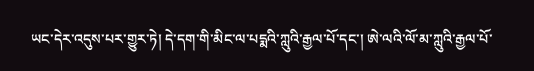ཡང་དེར་འདུས་པར་གྱུར་ཏེ། དེ་དག་གི་མིང་ལ་པདྨའི་ཀླུའི་རྒྱལ་པོ་དང་། ཨེ་ལའི་ལོ་མ་ཀླུའི་རྒྱལ་པོ་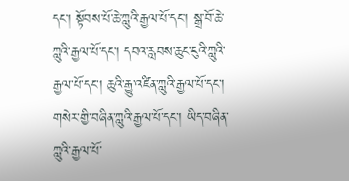དང་། སྟོབས་པོ་ཆེ་ཀླུའི་རྒྱལ་པོ་དང་། སྒྲ་བོ་ཆེ་ཀླུའི་རྒྱལ་པོ་དང་། དབའ་རླབས་ཆུང་ངུའི་ཀླུའི་རྒྱལ་པོ་དང་། ཆུའི་རྒྱུ་འཛིན་ཀླུའི་རྒྱལ་པོ་དང་། གསེར་གྱི་བཞིན་ཀླུའི་རྒྱལ་པོ་དང་། ཡིད་བཞིན་ཀླུའི་རྒྱལ་པོ་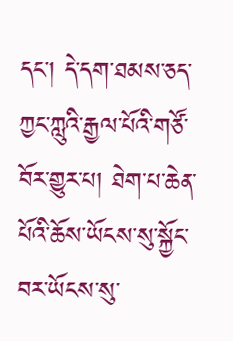དང་། དེ་དག་ཐམས་ཅད་ཀྱང་ཀླུའི་རྒྱལ་པོའི་གཙོ་བོར་གྱུར་པ། ཐེག་པ་ཆེན་པོའི་ཆོས་ཡོངས་སུ་སྐྱོང་བར་ཡོངས་སུ་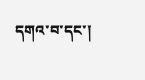དགའ་བ་དང་།